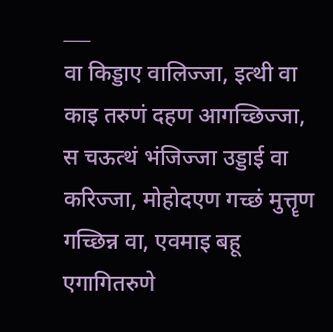___
वा किड्डाए वालिज्जा, इत्थी वा काइ तरुणं दहण आगच्छिज्जा, स चऊत्थं भंजिज्जा उड्डाई वा करिज्जा, मोहोदएण गच्छं मुत्तॄण गच्छिन्न वा, एवमाइ बहू एगागितरुणे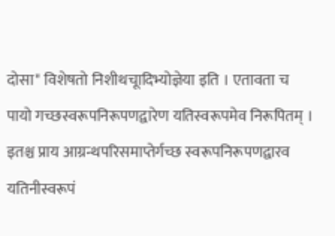दोसा" विशेषतो निशीथचूादिभ्योज्ञेया इति । एतावता च पायो गच्छस्वरूपनिरूपणद्वारेण यतिस्वरूपमेव निरूपितम् । इतश्च प्राय आग्रन्थपरिसमाप्तेर्गच्छ स्वरूपनिरूपणद्वारव यतिनीस्वरूपं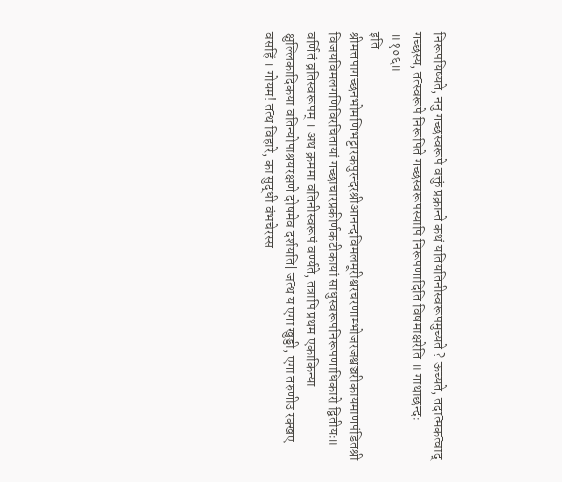निरूपयिष्यते, ननु गच्छस्वरूपे वक्तुं प्रक्रान्ते कथं यतियतिनीस्वरूपमुच्यते ? ऊच्यते, तदात्मकत्वाद् गच्छस्य, तत्स्वरूपे निरूपिते गच्छस्वरूपस्यापि निरूपणादिति विषमाक्षरेति ॥ गाथाछन्दः ॥१०६॥
इति श्रीमत्तपागच्छनभोमणिभट्टारकपुरन्दरश्रीआनन्दविमलमूरीश्वरचरणाम्भोजरजश्वञ्चरीकायमाणपंडितश्री विजयविमलगणिविरचितायां गच्छाचारप्रकीर्णकटीकायां साधुस्वरूपनिरूपणाधिकारो द्वितीयः॥
वर्णितं व्रतिस्वरूपम् । अथ क्रममा वतिनीस्वरूपं वर्ण्यते, तत्रापि प्रथम एकाकिन्या क्षुल्लिकादिकया वतिन्योपाश्रयरक्षणे दोषमेव दर्शयति| जत्थ य एगा खुड्डी, एगा तरुणीउ रक्खए वसहिं । गोयम! तत्थ विहारे, का सुद्धी वंभचेरस्स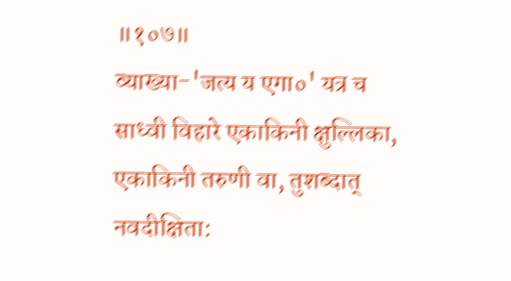॥१०७॥
व्याख्या-'जत्य य एगा०' यत्र च साध्वी विहारे एकाकिनी क्षुल्लिका, एकाकिनी तरुणी वा, तुशब्दात् नवदीक्षिता: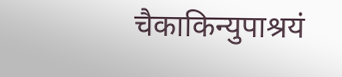चैकाकिन्युपाश्रयं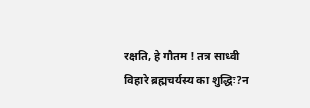रक्षति, हे गौतम ! तत्र साध्वी विहारे ब्रह्मचर्यस्य का शुद्धिः?न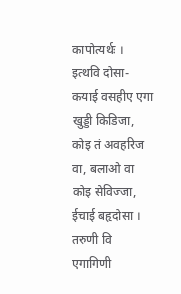कापोत्यर्थः । इत्थवि दोसा-कयाई वसहीए एगा खुड्डी किडिजा, कोइ तं अवहरिज वा, बलाओ वा कोइ सेविज्जा, ईचाई बहृदोसा । तरुणी वि एगागिणी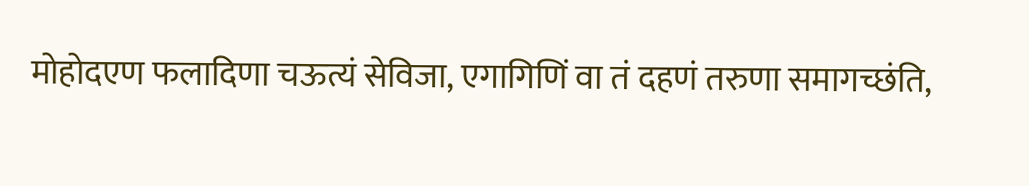मोहोदएण फलादिणा चऊत्यं सेविजा, एगागिणिं वा तं दहणं तरुणा समागच्छंति,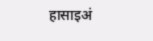हासाइअं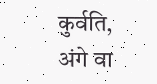कुर्वति, अंगे वा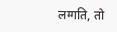लग्गति, तो